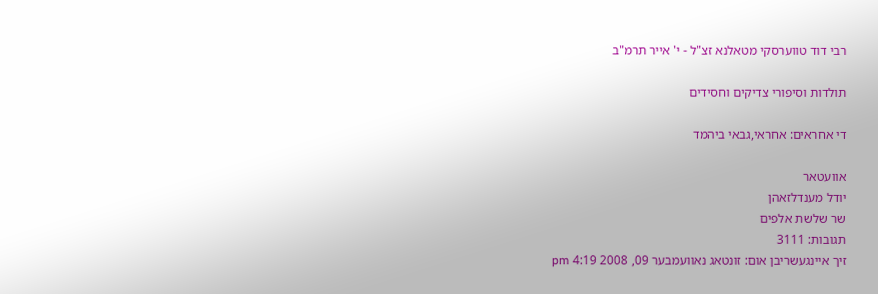רבי דוד טווערסקי מטאלנא זצ"ל - י' אייר תרמ"ב

תולדות וסיפורי צדיקים וחסידים

די אחראים: אחראי,גבאי ביהמד

אוועטאר
יודל מענדלזאהן
שר שלשת אלפים
תגובות: 3111
זיך איינגעשריבן אום: זונטאג נאוועמבער 09, 2008 4:19 pm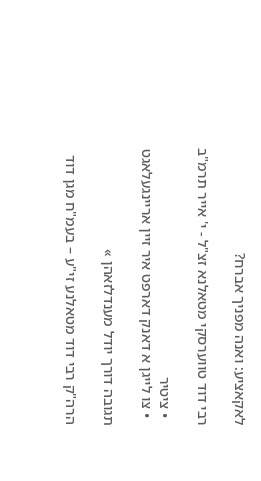לאקאציע: ואנה מפניך אברח?

רבי דוד טווערסקי מטאלנא זצ"ל - י' אייר תרמ"ב

  • ציטיר
  • צו לייגן א דאנק דארפט איר זיין אריינגעלאגט

תגובה דורך יודל מענדלזאהן »

הרה"ק רבי דוד מטאלנע זי"ע – בעמ"ח מגן דוד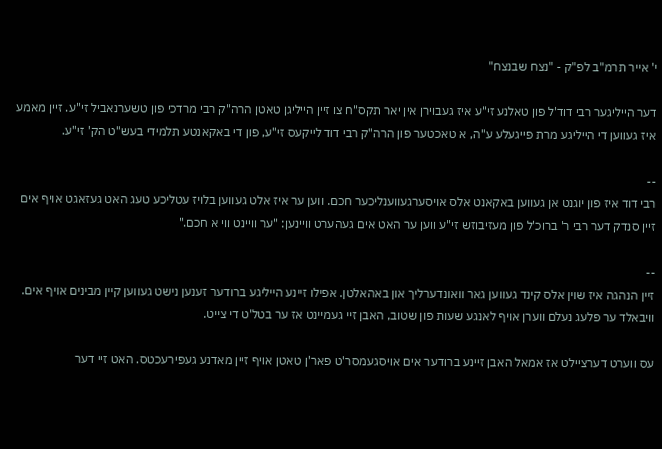י' אייר תרמ"ב לפ"ק - "נצח שבנצח"

דער הייליגער רבי דוד'ל פון טאלנע זי"ע איז געבוירן אין יאר תקס"ח צו זיין הייליגן טאטן הרה"ק רבי מרדכי פון טשערנאביל זי"ע. זיין מאמע איז געווען די הייליגע מרת פייגעלע ע"ה, א טאכטער פון הרה"ק רבי דוד לייקעס זי"ע, פון די באקאנטע תלמידי בעש"ט הק' זי"ע.

--
רבי דוד איז פון יוגנט אן געווען באקאנט אלס אויסערגעווענליכער חכם. ווען ער איז אלט געווען בלויז עטליכע טעג האט געזאגט אויף אים זיין סנדק דער רבי ר' ברוכ'ל פון מעזיבוזש זי"ע ווען ער האט אים געהערט וויינען: "ער וויינט ווי א חכם."

--
זיין הנהגה איז שוין אלס קינד געווען גאר וואונדערליך און באהאלטן. אפילו זיינע הייליגע ברודער זענען נישט געווען קיין מבינים אויף אים. וויבאלד ער פלעג נעלם ווערן אויף לאנגע שעות פון שטוב, האבן זיי געמיינט אז ער בטל'ט די צייט.

עס ווערט דערציילט אז אמאל האבן זיינע ברודער אים אויסגעמסר'ט פאר'ן טאטן אויף זיין מאדנע געפירעכטס. האט זיי דער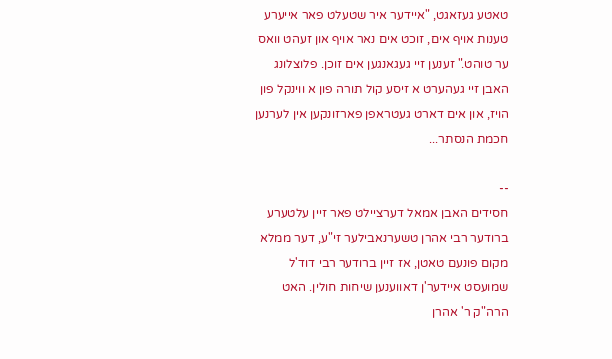טאטע געזאגט, "איידער איר שטעלט פאר אייערע טענות אויף אים, זוכט אים נאר אויף און זעהט וואס ער טוהט." זענען זיי געגאנגען אים זוכן. פלוצלונג האבן זיי געהערט א זיסע קול תורה פון א ווינקל פון הויז, און אים דארט געטראפן פארזונקען אין לערנען חכמת הנסתר...

--
חסידים האבן אמאל דערציילט פאר זיין עלטערע ברודער רבי אהרן טשערנאבילער זי"ע, דער ממלא מקום פונעם טאטן, אז זיין ברודער רבי דוד'ל שמועסט איידער'ן דאווענען שיחות חולין. האט הרה"ק ר' אהרן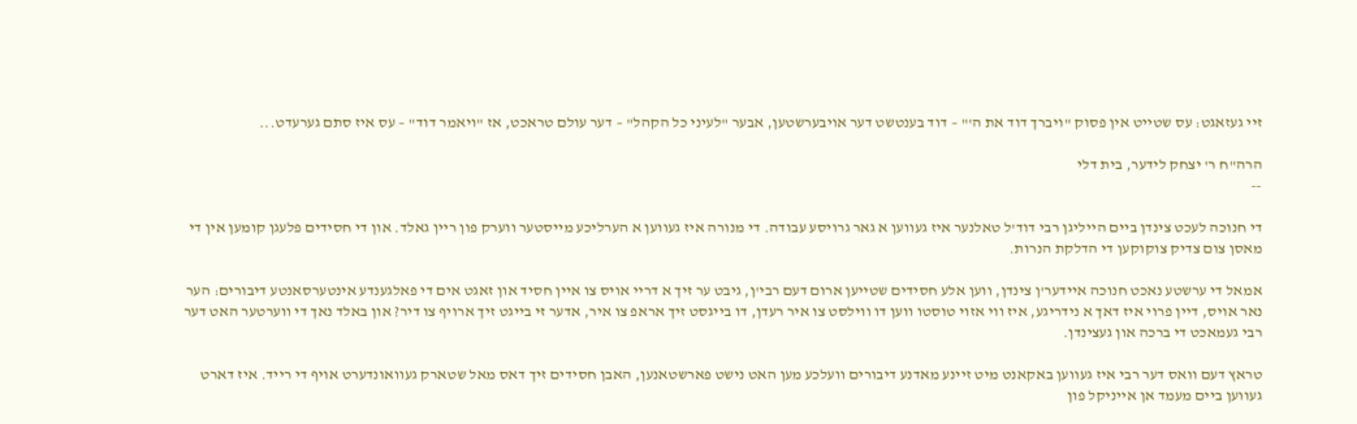זיי געזאגט: עס שטייט אין פסוק "ויברך דוד את ה'" – דוד בענטשט דער אויבערשטען, אבער "לעיני כל הקהל" – דער עולם טראכט, אז "ויאמר דוד" – עס איז סתם גערעדט...

הרה"ח ר' יצחק לידער, בית דלי
--

די חנוכה לעכט צינדן ביים הייליגן רבי דוד'ל טאלנער איז געווען א גאר גרויסע עבודה. די מנורה איז געווען א הערליכע מייסטער ווערק פון ריין גאלד. און די חסידים פלעגן קומען אין די מאסן צום צדיק צוקוקען די הדלקת הנרות.

אמאל די ערשטע נאכט חנוכה איידער'ן צינדן, ווען אלע חסידים שטייען ארום דעם רבי'ן, גיבט ער זיך א דריי אויס צו איין חסיד און זאגט אים די פאלגענדע אינטערסאנטע דיבורים: הער נאר אויס, דיין פרוי איז דאך א נידריגע, איז ווי אזוי טוסטו ווען דו ווילסט צו איר רעדן, דו בייגסט זיך אראפ צו איר, אדער זי בייגט זיך ארויף צו דיר? און באלד נאך די ווערטער האט דער רבי געמאכט די ברכה און געצינדן.

טראץ דעם וואס דער רבי איז געווען באקאנט מיט זיינע מאדנע דיבורים וועלכע מען האט נישט פארשטאנען, האבן חסידים זיך דאס מאל שטארק געוואונדערט אויף די רייד. איז דארט געווען ביים מעמד אן אייניקל פון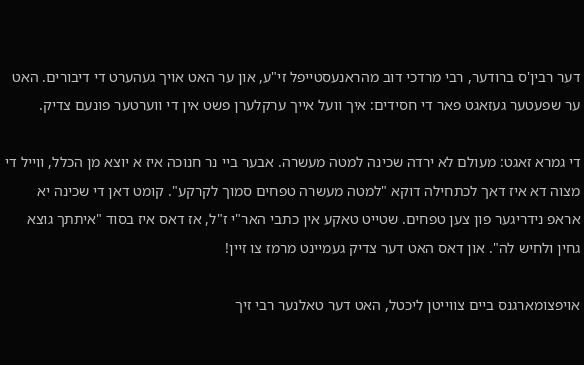דער רבין'ס ברודער, רבי מרדכי דוב מהראנעסטייפל זי"ע, און ער האט אויך געהערט די דיבורים. האט ער שפעטער געזאגט פאר די חסידים: איך וועל אייך ערקלערן פשט אין די ווערטער פונעם צדיק.

די גמרא זאגט: מעולם לא ירדה שכינה למטה מעשרה. אבער ביי נר חנוכה איז א יוצא מן הכלל, ווייל די מצוה דא איז דאך לכתחילה דוקא "למטה מעשרה טפחים סמוך לקרקע". קומט דאן די שכינה יא אראפ נידריגער פון צען טפחים. שטייט טאקע אין כתבי האר"י ז"ל, אז דאס איז בסוד "איתתך גוצא גחין ולחיש לה". און דאס האט דער צדיק געמיינט מרמז צו זיין!

אויפצומארגנס ביים צווייטן ליכטל, האט דער טאלנער רבי זיך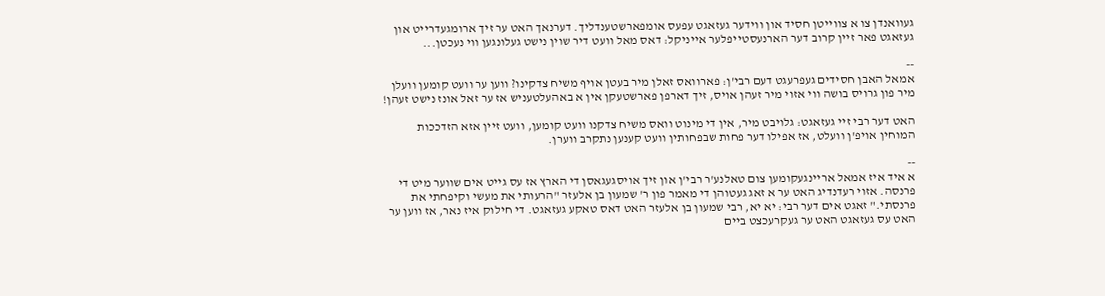געוואנדן צו א צווייטן חסיד און ווידער געזאגט עפעס אומפארשטענדליך. דערנאך האט ער זיך ארומגעדרייט און געזאגט פאר זיין קרוב דער הארנעסטייפלער אייניקל: דאס מאל וועט דיר שוין נישט געלונגען ווי נעכטן...

--
אמאל האבן חסידים געפרעגט דעם רבי'ן: פארוואס זאלן מיר בעטן אויף משיח צדקינו? ווען ער וועט קומען וועלן מיר פון גרויס בושה ווי אזוי מיר זעהן אויס, זיך דארפן פארשטעקן אין א באהעלטעניש אז ער זאל אונז נישט זעהן!

האט דער רבי זיי געזאגט: גלויבט מיר, אין די מינוט וואס משיח צדקנו וועט קומען, וועט זיין אזא הזדככות המוחין אויפ'ן וועלט, אז אפילו דער פחות שבפחותין וועט קענען נתקרב ווערן.

--
א איד איז אמאל אריינגעקומען צום טאלנע'ר רבי'ן און זיך אויסגעגאסן די הארץ אז עס גייט אים שווער מיט די פרנסה. אזוי רעדנדיג האט ער א זאג געטוהן די מאמר פון ר' שמעון בן אלעזר "הרעותי את מעשי וקיפחתי את פרנסתי." זאגט אים דער רבי: יא יא, רבי שמעון בן אלעזר האט דאס טאקע געזאגט. די חילוק איז נאר, אז ווען ער האט עס געזאגט האט ער געקרעכצט ביים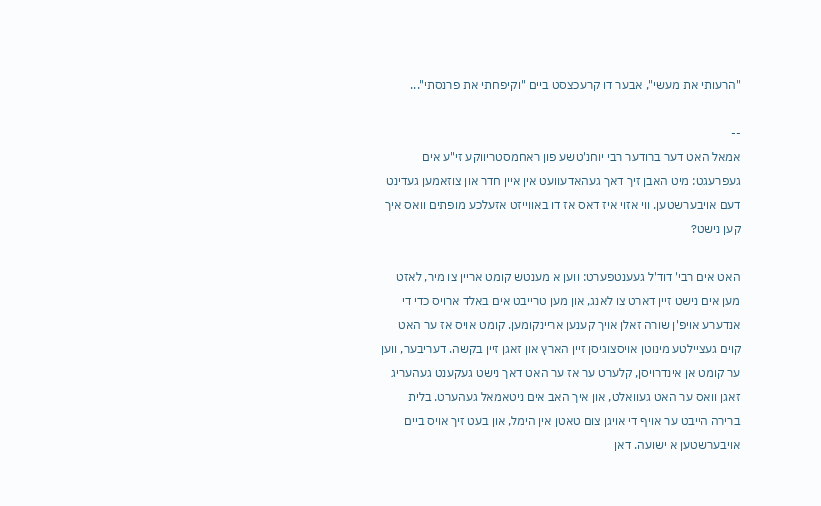"הרעותי את מעשי", אבער דו קרעכצסט ביים "וקיפחתי את פרנסתי"...

--
אמאל האט דער ברודער רבי יוחנ'טשע פון ראחמסטריווקע זי"ע אים געפרעגט: מיט האבן זיך דאך געהאדעוועט אין איין חדר און צוזאמען געדינט דעם אויבערשטען. ווי אזוי איז דאס אז דו באווייזט אזעלכע מופתים וואס איך קען נישט?

האט אים רבי' דוד'ל געענטפערט: ווען א מענטש קומט אריין צו מיר, לאזט מען אים נישט זיין דארט צו לאנג, און מען טרייבט אים באלד ארויס כדי די אנדערע אויפ'ן שורה זאלן אויך קענען אריינקומען. קומט אויס אז ער האט קוים געציילטע מינוטן אויסצוגיסן זיין הארץ און זאגן זיין בקשה. דעריבער, ווען ער קומט אן אינדרויסן, קלערט ער אז ער האט דאך נישט געקענט געהעריג זאגן וואס ער האט געוואלט, און איך האב אים ניטאמאל געהערט. בלית ברירה הייבט ער אויף די אויגן צום טאטן אין הימל, און בעט זיך אויס ביים אויבערשטען א ישועה. דאן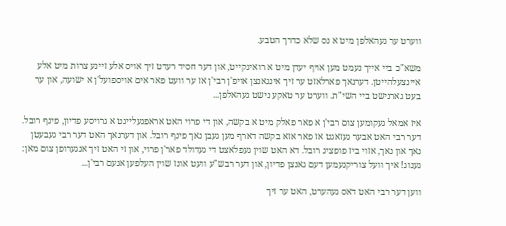ווערט ער געהאלפן מיט א נס שלא כדרך הטבע.

משא"כ ביי אייך נעמט מען אויף יעדן מיט א רואיגקייט, און דער חסיד רעדט זיך אויס אלע זיינע צרות מיט אלע איינצעלהייטן. דערנאך פארלאזט ער זיך אינגאנצן אויפ'ן רבי'ן אז ער וועט פאר אים אויספועל'ן א ישועה, און ער בעט גארנישט ביי השי"ת. ווערט ער טאקע נישט געהאלפן...

איז אמאל געקומען צום רבי'ן א פאר פאלק מיט א בקשה, און די פרוי האט אראפגעלייגט א גרויסע פדיון, פינף רובל. דער רבי האט אבער געזאגט אז פאר אזא בקשה דארף מען געבן נאך פינף רובל. און דערנאך האט דער רבי געבעטן נאך און נאך, אזוי ביז פופציג רובל. דא האט שוין געפלאצט די געדולד פאר'ן פרוי, און זי האט זיך אנגערופן צום מאן: גענוג! איך וועל צוריקנעמען דעם גאנצן פדיון, און דער רבש"ע וועט אונז שוין העלפען אנעם רבי'ן...

ווען דער רבי האט דאס געהערט, האט ער זיך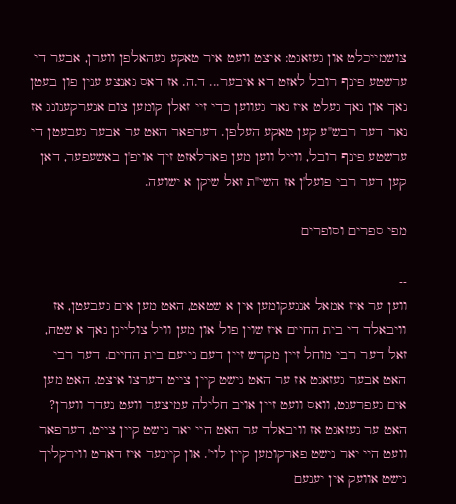צושמייכלט און געזאגט: איצט וועט איר טאקע געהאלפן ווערן, אבער די ערשטע פינף רובל לאזט דא איבער... ד.ה. אז דאס גאנצע ענין פון בעטן נאך און נאך געלט איז נאר געווען כדי זיי זאלן קומען צום אנערקענונג אז נאר דער רבש"ע קען טאקע העלפן. דערפאר האט ער אבער געבעטן די ערשטע פינף רובל, ווייל ווען מען פארלאזט זיך אויפ'ן באשעפער, דאן קען דער רבי פועל'ן אז השי"ת זאל שיקן א ישועה.

מפי ספרים וסופרים

--
ווען ער איז אמאל אנגעקומען אין א שטאט, האט מען אים געבעטן, אז וויבאלד די בית החיים איז שוין פול און מען וויל צולייגן נאך א שטח, זאל דער רבי מוחל זיין מקדש זיין דעם נייעם בית החיים. דער רבי האט אבער געזאגט אז ער האט נישט קיין צייט דערצו איצט. האט מען אים געפרעגט, וואס וועט זיין אויב חלילה עמיצער וועט נעדר ווערן? האט ער געזאגט אז וויבאלד ער האט היי יאר נישט קיין צייט, דערפאר וועט היי יאר נישט פארקומען קיין לוי'. און קיינער איז דארט ווירקליך נישט אוועק אין יענעם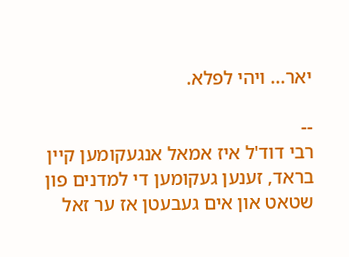יאר... ויהי לפלא.

--
רבי דוד'ל איז אמאל אנגעקומען קיין בראד, זענען געקומען די למדנים פון שטאט און אים געבעטן אז ער זאל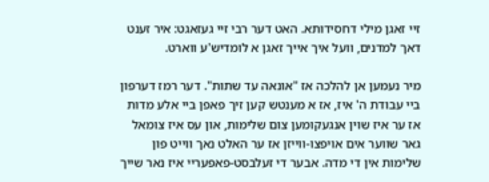זיי זאגן מילי דחסידותא. האט דער רבי זיי געזאגט: איר זענט דאך למדנים, וועל איך אייך זאגן א לומדיש'ע ווארט.

מיר נעמען אן להלכה אז "אונאה עד שתות". דער רמז דערפון ביי עבודת ה' איז, אז א מענטש קען זיך פאפן ביי אלע מדות אז ער איז שוין אנגעקומען צום שלימות, און עס איז צומאל גאר שווער אים אויפצו-ווייזן אז ער האלט נאך ווייט פון שלימות אין די מדה. אבער די זעלבסט-פאפעריי איז נאר שייך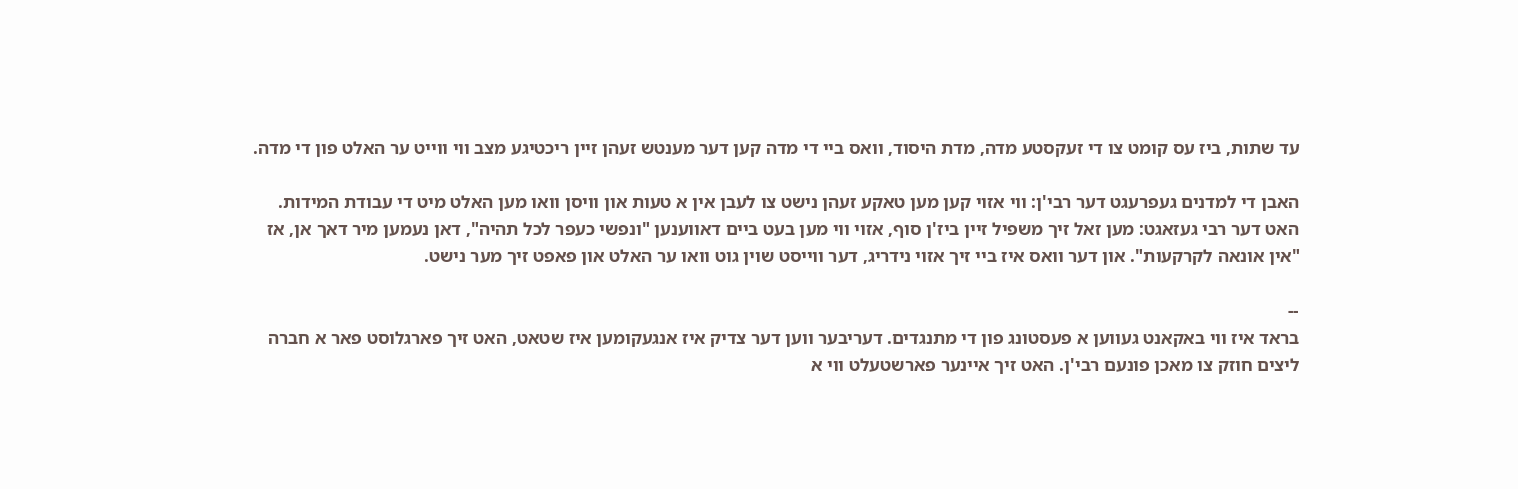עד שתות, ביז עס קומט צו די זעקסטע מדה, מדת היסוד, וואס ביי די מדה קען דער מענטש זעהן זיין ריכטיגע מצב ווי ווייט ער האלט פון די מדה.

האבן די למדנים געפרעגט דער רבי'ן: ווי אזוי קען מען טאקע זעהן נישט צו לעבן אין א טעות און וויסן וואו מען האלט מיט די עבודת המידות. האט דער רבי געזאגט: מען זאל זיך משפיל זיין ביז'ן סוף, אזוי ווי מען בעט ביים דאווענען "ונפשי כעפר לכל תהיה", דאן נעמען מיר דאך אן, אז "אין אונאה לקרקעות". און דער וואס איז ביי זיך אזוי נידריג, דער ווייסט שוין גוט וואו ער האלט און פאפט זיך מער נישט.

--
בראד איז ווי באקאנט געווען א פעסטונג פון די מתנגדים. דעריבער ווען דער צדיק איז אנגעקומען איז שטאט, האט זיך פארגלוסט פאר א חברה ליצים חוזק צו מאכן פונעם רבי'ן. האט זיך איינער פארשטעלט ווי א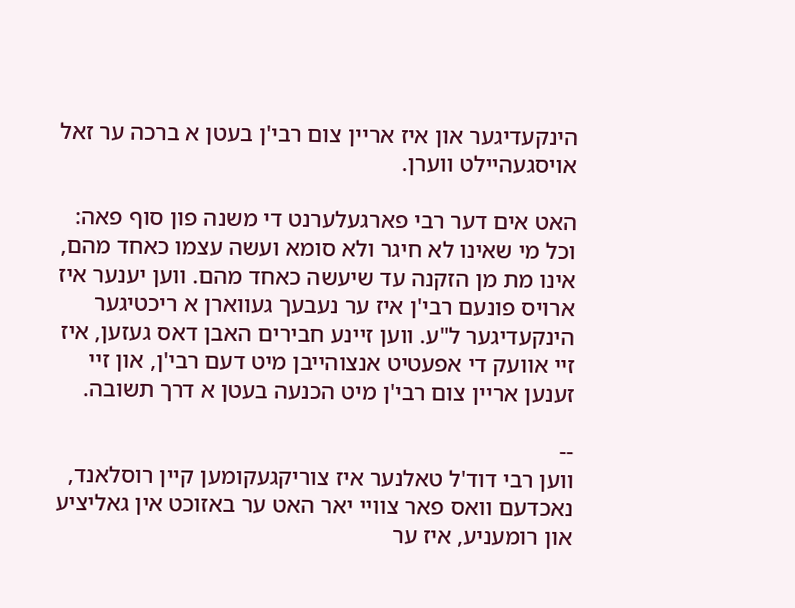הינקעדיגער און איז אריין צום רבי'ן בעטן א ברכה ער זאל אויסגעהיילט ווערן.

האט אים דער רבי פארגעלערנט די משנה פון סוף פאה: וכל מי שאינו לא חיגר ולא סומא ועשה עצמו כאחד מהם, אינו מת מן הזקנה עד שיעשה כאחד מהם. ווען יענער איז ארויס פונעם רבי'ן איז ער נעבעך געווארן א ריכטיגער הינקעדיגער ל"ע. ווען זיינע חבירים האבן דאס געזען, איז זיי אוועק די אפעטיט אנצוהייבן מיט דעם רבי'ן, און זיי זענען אריין צום רבי'ן מיט הכנעה בעטן א דרך תשובה.

--
ווען רבי דוד'ל טאלנער איז צוריקגעקומען קיין רוסלאנד, נאכדעם וואס פאר צוויי יאר האט ער באזוכט אין גאליציע און רומעניע, איז ער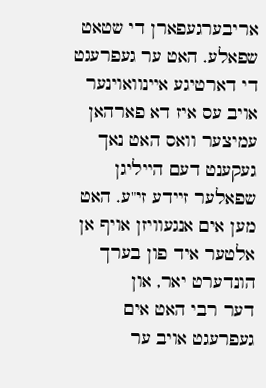אריבערגעפארן די שטאט שפאלע. האט ער געפרעגט די דארטיגע איינוואוינער אויב עס איז דא פארהאן עמיצער וואס האט נאך געקענט דעם הייליגן שפאלער זיידע זי"ע. האט מען אים אנגעוויזן אויף אן אלטער איד פון בערך הונדערט יאר, און
דער רבי האט אים געפרעגט אויב ער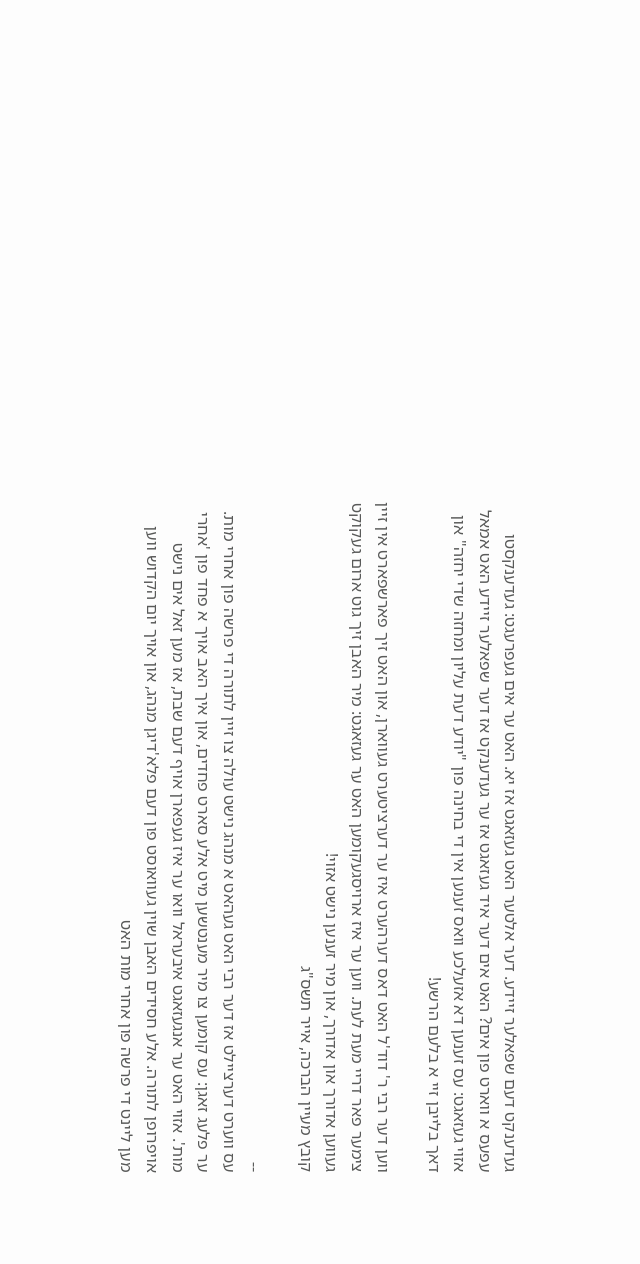געדענקט דעם שפאלער זיידע. דער אלטער האט געזאגט אז יא. האט ער אים געפרעגט: געדענקסטו עפעס א ווארט פון אים? האט אים דער איד געזאגט אז ער געדענקט אז דער שפאלער זיידע האט אמאל אזוי געזאגט: עס זענען דא אזעלכע וואס זענען אין די בחינה פון "יודע דעת עליון ומחזה שדי יחזה" און דאך בלייבן זיי א בלעם הרשע!

ווען דער רבי ר' דוד'ל האט דאס דערהערט איז ער דערציטערט געווארן, און האט זיך פארשפארט אין זיין צימער פאר דריי מעת לעת. ווען ער איז ארויסגעקומען האט ער געזאגט: מיר האבן זיך גוט ארום געקוקט געווען אדורך און אדורך, און מיר זענען נישט אזוי!
קובץ מעיין הברכה, אייר תשס"ג

--
עס ווערט דערציילט אז דער רבי האט געהאט א מנהג נישט עולה צו זיין לתורה די פרשה פון אחרי מות. ער פלעג זאגן: עס קומען צו מיר מענטשען מיט אלע סארט פחדים, און איך האב אויך א פחד פון 'אחרי מות'. אזוי האט ער אנגעזאגט איבעראל וואו ער איז געפארן אויף דעם שבת, אז מען זאל אים נישט אויפרופן לתורה. אלע חסידים האבן שוין געוואוסט פון דעם פלא'דיגן מנהג, און אויך יום הקדוש ווען מען ליינט די פרשה פון אחרי מות האט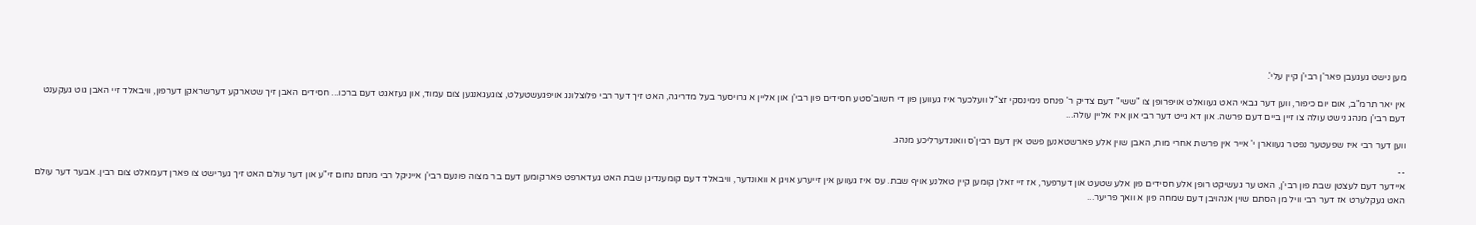מען נישט געגעבן פאר'ן רבי'ן קיין עלי'.

אין יאר תרמ"ב, אום יום כיפור, ווען דער גבאי האט געוואלט אויפרופן צו "ששי" דעם צדיק ר' פנחס נימינסקי זצ"ל וועלכער איז געווען פון די חשוב'סטע חסידים פון רבי'ן און אליין א גרויסער בעל מדריגה, האט זיך דער רבי פלוצלונג אויפגעשטעלט, צוגעגאנגען צום עמוד, און געזאגט דעם ברכו... חסידים האבן זיך שטארקע דערשראקן דערפון, וויבאלד זיי האבן גוט געקענט דעם רבי'ן מנהג נישט עולה צו זיין ביים דעם פרשה. און דא גייט דער רבי און איז אליין עולה...

ווען דער רבי איז שפעטער נפטר געווארן י' אייר אין פרשת אחרי מות, האבן שוין אלע פארשטאנען פשט אין דעם רבין'ס וואונדערליכע מנהג.

--
איידער דעם לעצטן שבת פון רבי'ן, האט ער געשיקט רופן אלע חסידים פון אלע שטעט און דערפער, אז זיי זאלן קומען קיין טאלנע אויף שבת. עס איז געווען אין זייערע אויגן א וואונדער, וויבאלד דעם קומענדיגן שבת האט געדארפט פארקומען דעם בר מצוה פונעם רבי'ן אייניקל רבי מנחם נחום זי"ע און דער עולם האט זיך גערישט צו פארן דעמאלט צום רבין. אבער דער עולם האט געקלערט אז דער רבי וויל מן הסתם שוין אנהויבן דעם שמחה פון א וואך פריער...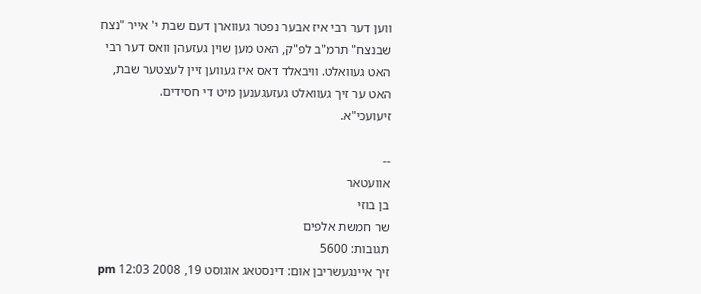ווען דער רבי איז אבער נפטר געווארן דעם שבת י' אייר "נצח שבנצח" תרמ"ב לפ"ק, האט מען שוין געזעהן וואס דער רבי האט געוואלט. וויבאלד דאס איז געווען זיין לעצטער שבת, האט ער זיך געוואלט געזעגענען מיט די חסידים.
זיעועכי"א.

--
אוועטאר
בן בוזי
שר חמשת אלפים
תגובות: 5600
זיך איינגעשריבן אום: דינסטאג אוגוסט 19, 2008 12:03 pm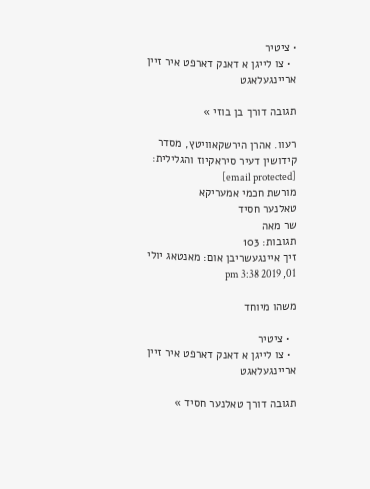• ציטיר
  • צו לייגן א דאנק דארפט איר זיין אריינגעלאגט

תגובה דורך בן בוזי »

רעוו. אהרן הירשקאוויטץ, מסדר קידושין דעיר סיראקיוז והגלילית: [email protected]
מורשת חכמי אמעריקא
טאלנער חסיד
שר מאה
תגובות: 103
זיך איינגעשריבן אום: מאנטאג יולי 01, 2019 3:38 pm

משהו מיוחד

  • ציטיר
  • צו לייגן א דאנק דארפט איר זיין אריינגעלאגט

תגובה דורך טאלנער חסיד »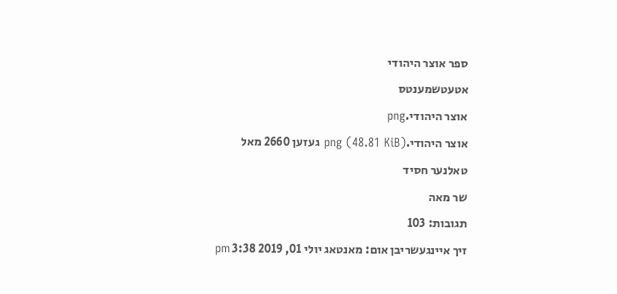ספר אוצר היהודי
אטעטשמענטס
אוצר היהודי.png
אוצר היהודי.png (48.81 KiB) געזען 2660 מאל
טאלנער חסיד
שר מאה
תגובות: 103
זיך איינגעשריבן אום: מאנטאג יולי 01, 2019 3:38 pm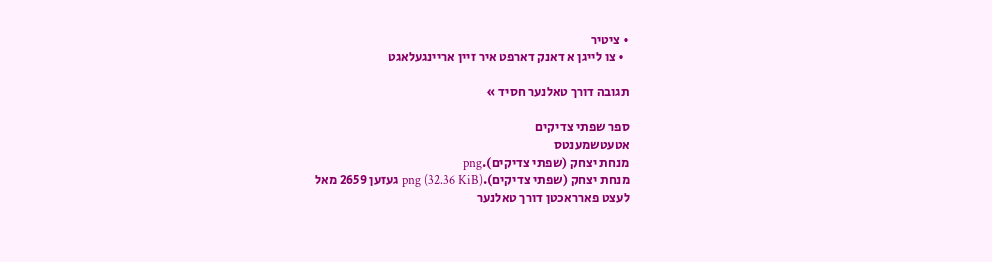• ציטיר
  • צו לייגן א דאנק דארפט איר זיין אריינגעלאגט

תגובה דורך טאלנער חסיד »

ספר שפתי צדיקים
אטעטשמענטס
מנחת יצחק (שפתי צדיקים).png
מנחת יצחק (שפתי צדיקים).png (32.36 KiB) געזען 2659 מאל
לעצט פארראכטן דורך טאלנער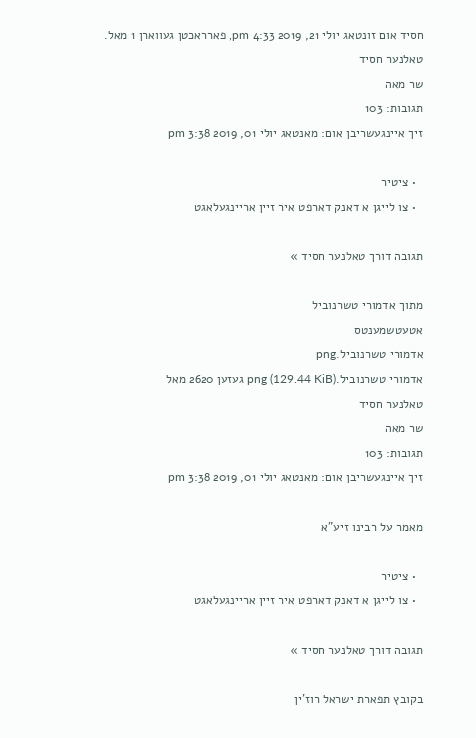חסיד אום זונטאג יולי 21, 2019 4:33 pm, פארראכטן געווארן 1 מאל.
טאלנער חסיד
שר מאה
תגובות: 103
זיך איינגעשריבן אום: מאנטאג יולי 01, 2019 3:38 pm

  • ציטיר
  • צו לייגן א דאנק דארפט איר זיין אריינגעלאגט

תגובה דורך טאלנער חסיד »

מתוך אדמורי טשרנוביל
אטעטשמענטס
אדמורי טשרנוביל.png
אדמורי טשרנוביל.png (129.44 KiB) געזען 2620 מאל
טאלנער חסיד
שר מאה
תגובות: 103
זיך איינגעשריבן אום: מאנטאג יולי 01, 2019 3:38 pm

מאמר על רבינו זיע"א

  • ציטיר
  • צו לייגן א דאנק דארפט איר זיין אריינגעלאגט

תגובה דורך טאלנער חסיד »

בקובץ תפארת ישראל רוז'ין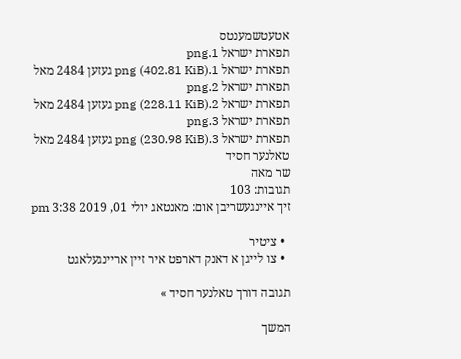אטעטשמענטס
תפארת ישראל 1.png
תפארת ישראל 1.png (402.81 KiB) געזען 2484 מאל
תפארת ישראל 2.png
תפארת ישראל 2.png (228.11 KiB) געזען 2484 מאל
תפארת ישראל 3.png
תפארת ישראל 3.png (230.98 KiB) געזען 2484 מאל
טאלנער חסיד
שר מאה
תגובות: 103
זיך איינגעשריבן אום: מאנטאג יולי 01, 2019 3:38 pm

  • ציטיר
  • צו לייגן א דאנק דארפט איר זיין אריינגעלאגט

תגובה דורך טאלנער חסיד »

המשך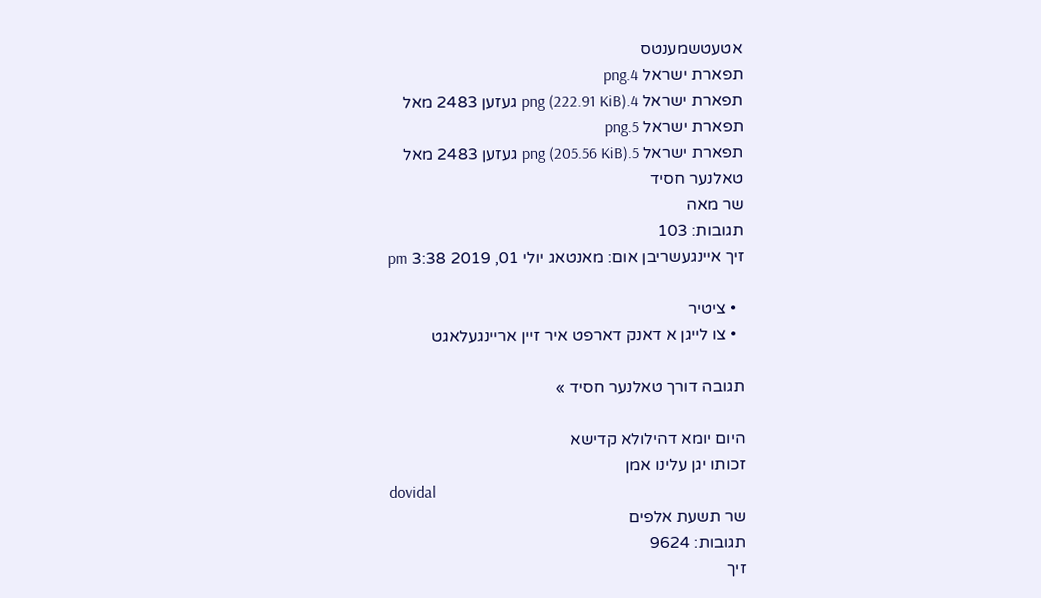אטעטשמענטס
תפארת ישראל 4.png
תפארת ישראל 4.png (222.91 KiB) געזען 2483 מאל
תפארת ישראל 5.png
תפארת ישראל 5.png (205.56 KiB) געזען 2483 מאל
טאלנער חסיד
שר מאה
תגובות: 103
זיך איינגעשריבן אום: מאנטאג יולי 01, 2019 3:38 pm

  • ציטיר
  • צו לייגן א דאנק דארפט איר זיין אריינגעלאגט

תגובה דורך טאלנער חסיד »

היום יומא דהילולא קדישא
זכותו יגן עלינו אמן
dovidal
שר תשעת אלפים
תגובות: 9624
זיך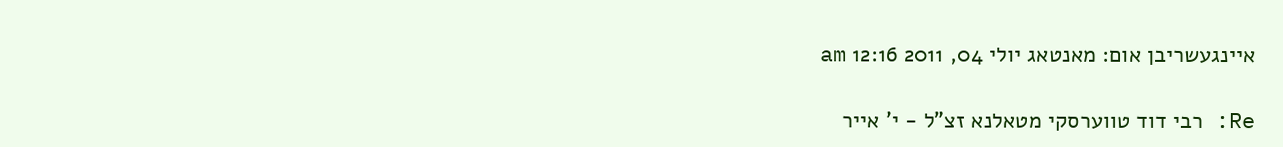איינגעשריבן אום: מאנטאג יולי 04, 2011 12:16 am

Re: רבי דוד טווערסקי מטאלנא זצ"ל - י' אייר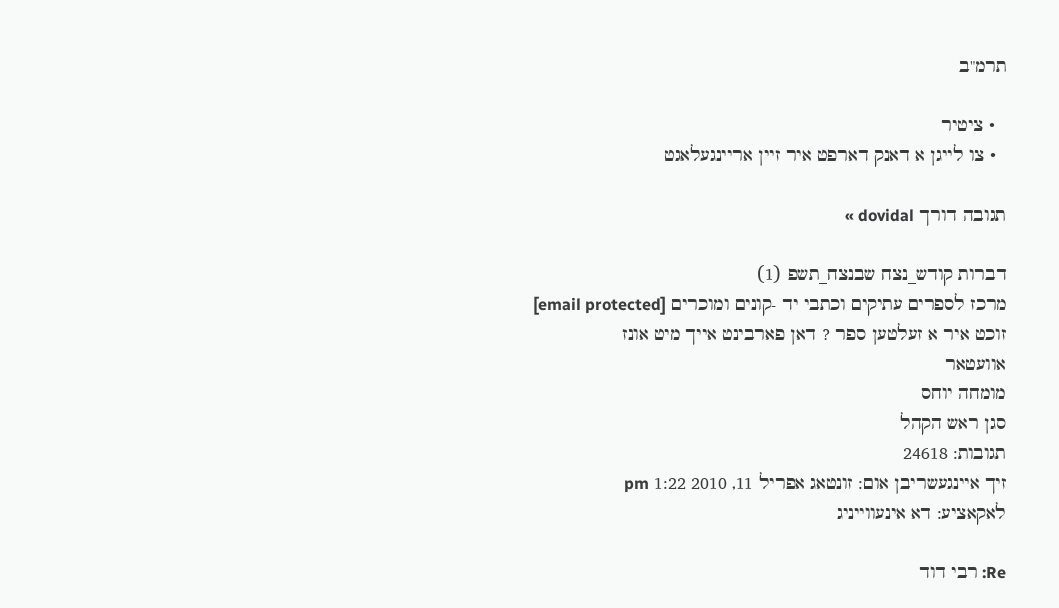תרמ"ב

  • ציטיר
  • צו לייגן א דאנק דארפט איר זיין אריינגעלאגט

תגובה דורך dovidal »

דברות קודש_נצח שבנצח_תשפ (1)
מרכז לספרים עתיקים וכתבי יד -קונים ומוכרים [email protected]
זוכט איר א זעלטען ספר ? דאן פארבינט אייך מיט אונז
אוועטאר
מומחה יוחס
סגן ראש הקהל
תגובות: 24618
זיך איינגעשריבן אום: זונטאג אפריל 11, 2010 1:22 pm
לאקאציע: דא אינעווייניג

Re: רבי דוד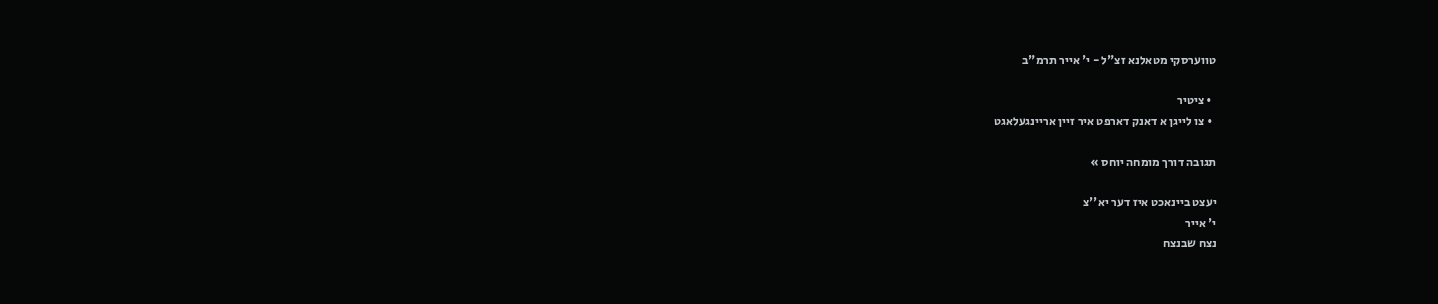טווערסקי מטאלנא זצ"ל - י' אייר תרמ"ב

  • ציטיר
  • צו לייגן א דאנק דארפט איר זיין אריינגעלאגט

תגובה דורך מומחה יוחס »

יעצט ביינאכט איז דער יא''צ
י' אייר
נצח שבנצח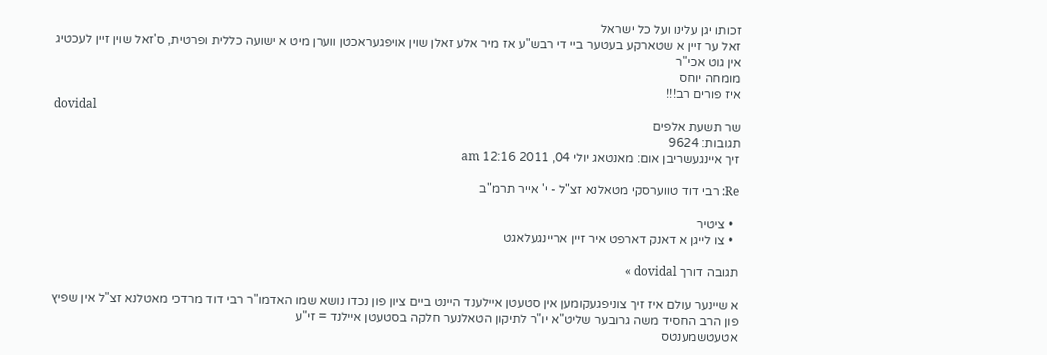זכותו יגן עלינו ועל כל ישראל
זאל ער זיין א שטארקע בעטער ביי די רבש"ע אז מיר אלע זאלן שוין אויפגעראכטן ווערן מיט א ישועה כללית ופרטית, ס'זאל שוין זיין לעכטיג אין גוט אכי"ר
מומחה יוחס
איז פורים רב!!!
dovidal
שר תשעת אלפים
תגובות: 9624
זיך איינגעשריבן אום: מאנטאג יולי 04, 2011 12:16 am

Re: רבי דוד טווערסקי מטאלנא זצ"ל - י' אייר תרמ"ב

  • ציטיר
  • צו לייגן א דאנק דארפט איר זיין אריינגעלאגט

תגובה דורך dovidal »

א שיינער עולם איז זיך צוניפגעקומען אין סטעטן איילענד היינט ביים ציון פון נכדו נושא שמו האדמו"ר רבי דוד מרדכי מאטלנא זצ"ל אין שפיץ פון הרב החסיד משה גרובער שליט"א יו"ר לתיקון הטאלנער חלקה בסטעטן איילנד = זי"ע
אטעטשמענטס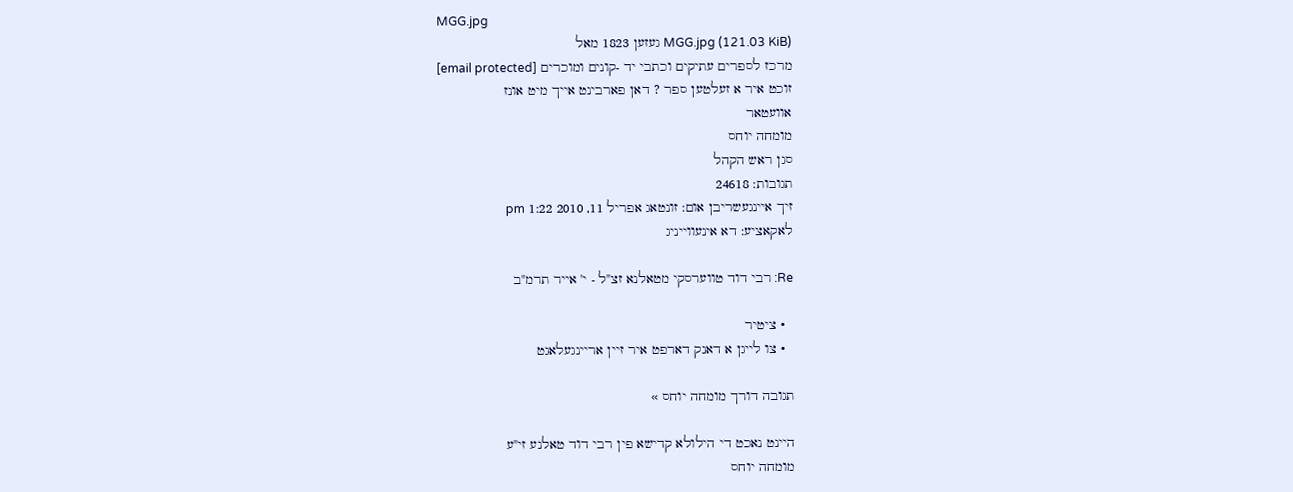MGG.jpg
MGG.jpg (121.03 KiB) געזען 1823 מאל
מרכז לספרים עתיקים וכתבי יד -קונים ומוכרים [email protected]
זוכט איר א זעלטען ספר ? דאן פארבינט אייך מיט אונז
אוועטאר
מומחה יוחס
סגן ראש הקהל
תגובות: 24618
זיך איינגעשריבן אום: זונטאג אפריל 11, 2010 1:22 pm
לאקאציע: דא אינעווייניג

Re: רבי דוד טווערסקי מטאלנא זצ"ל - י' אייר תרמ"ב

  • ציטיר
  • צו לייגן א דאנק דארפט איר זיין אריינגעלאגט

תגובה דורך מומחה יוחס »

היינט נאכט די הילולא קדישא פין רבי דוד טאלנע זי"ע
מומחה יוחס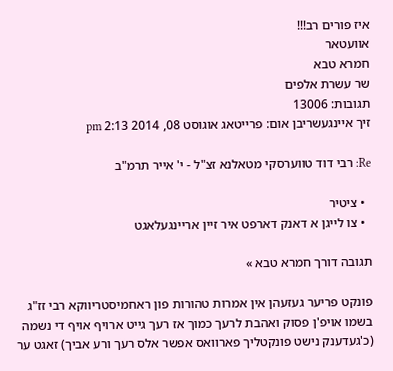איז פורים רב!!!
אוועטאר
חמרא טבא
שר עשרת אלפים
תגובות: 13006
זיך איינגעשריבן אום: פרייטאג אוגוסט 08, 2014 2:13 pm

Re: רבי דוד טווערסקי מטאלנא זצ"ל - י' אייר תרמ"ב

  • ציטיר
  • צו לייגן א דאנק דארפט איר זיין אריינגעלאגט

תגובה דורך חמרא טבא »

פונקט פריער געזעהן אין אמרות טהורות פון ראחמיסטריווקא רבי זז"ג בשמו אויפ'ן פסוק ואהבת לרעך כמוך אז רעך גייט ארויף אויף די נשמה (כ'געדענק נישט פונקטליך פארוואס אפשר אלס רעך ורע אביך) זאגט ער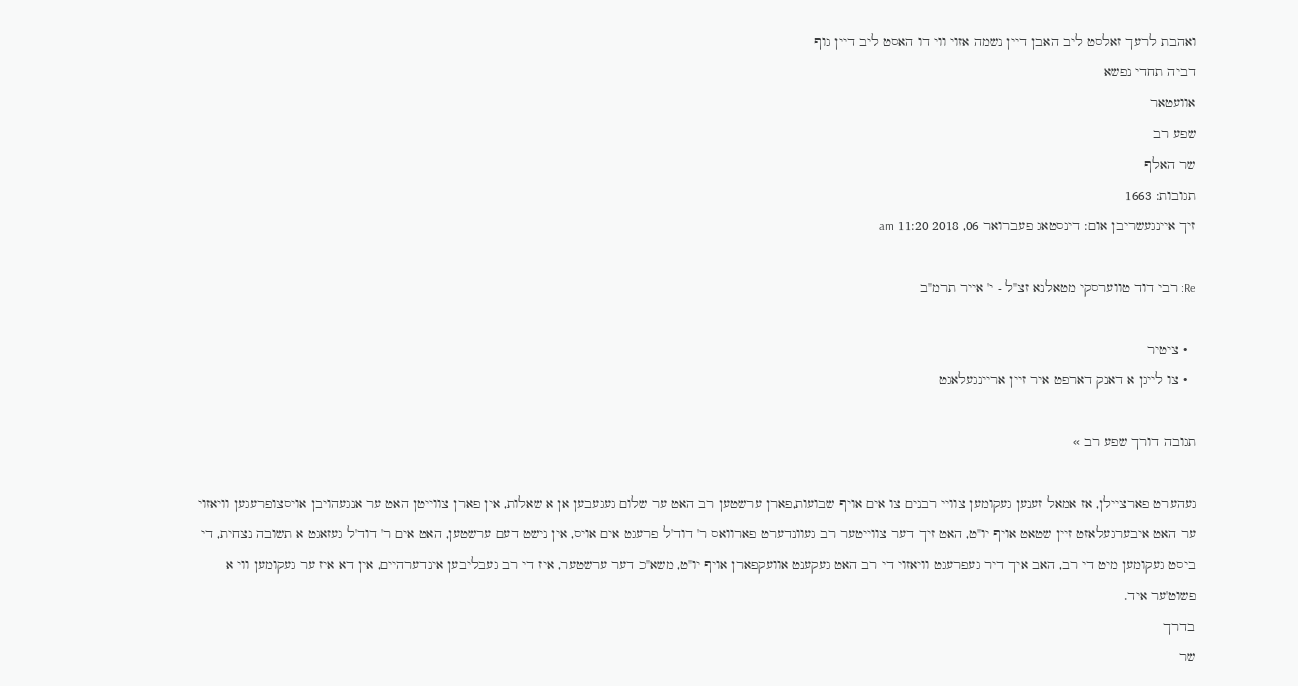ואהבת לרעך זאלסט ליב האבן דיין נשמה אזוי ווי דו האסט ליב דיין גוף
דביה תחדי נפשא
אוועטאר
שפע רב
שר האלף
תגובות: 1663
זיך איינגעשריבן אום: דינסטאג פעברואר 06, 2018 11:20 am

Re: רבי דוד טווערסקי מטאלנא זצ"ל - י' אייר תרמ"ב

  • ציטיר
  • צו לייגן א דאנק דארפט איר זיין אריינגעלאגט

תגובה דורך שפע רב »

געהערט פארציילן, אז אמאל זענען געקומען צוויי רבנים צו אים אויף שבועות,פארן ערשטען רב האט ער שלום געגעבען אן א שאלות, אין פארן צווייטן האט ער אנגעהויבן אויסצופרעגען וויאזוי ער האט איבערגעלאזט זיין שטאט אויף יו"ט, האט זיך דער צווייטער רב געוונדערט פארוואס ר' דוד'ל פרעגט אים אויס, אין נישט דעם ערשטען, האט אים ר' דוד'ל געזאגט א תשובה נצחית, די ביסט געקומען מיט די רב, האב איך דיר געפרעגט וויאזוי די רב האט געקענט אוועקפארן אויף יו"ט, משא"כ דער ערשטער, איז די רב געבליבען אינדערהיים, אין דא איז ער געקומען ווי א פשוט'ער איד.
בדרך
שר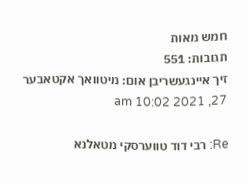חמש מאות
תגובות: 551
זיך איינגעשריבן אום: מיטוואך אקטאבער 27, 2021 10:02 am

Re: רבי דוד טווערסקי מטאלנא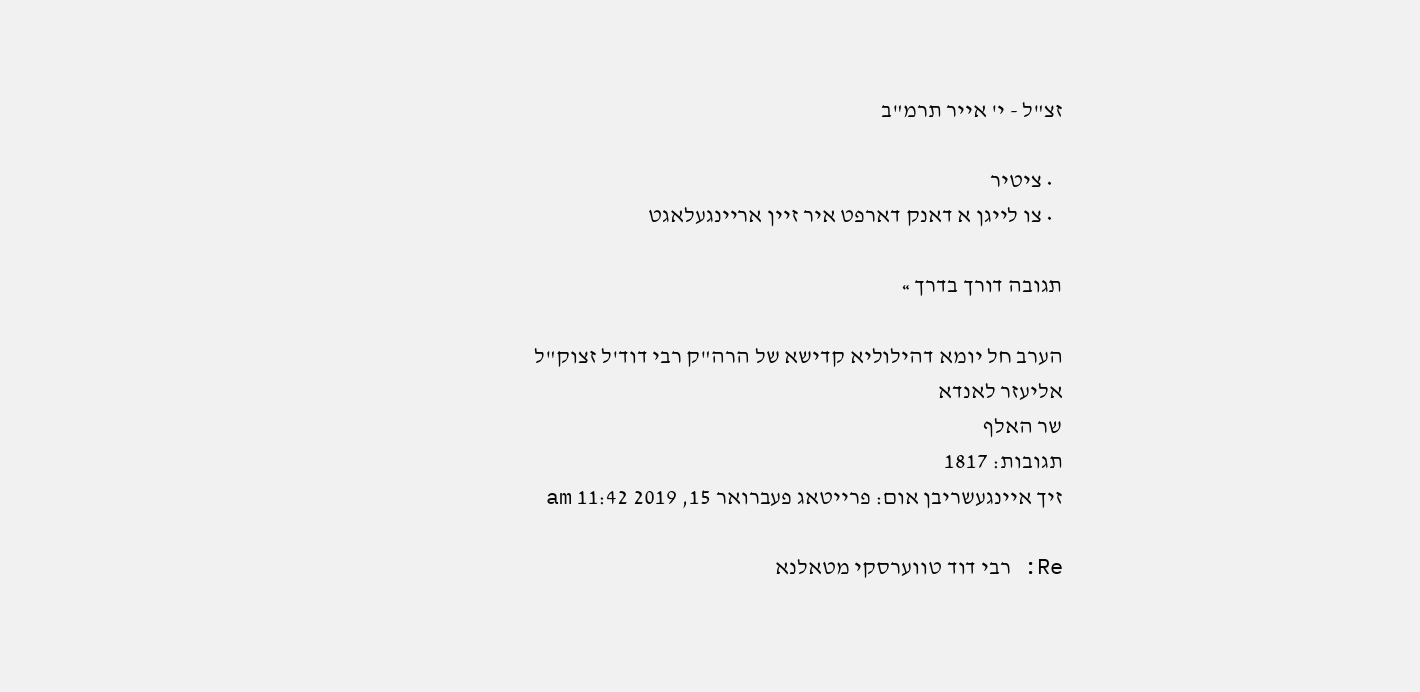זצ"ל - י' אייר תרמ"ב

  • ציטיר
  • צו לייגן א דאנק דארפט איר זיין אריינגעלאגט

תגובה דורך בדרך »

הערב חל יומא דהילוליא קדישא של הרה"ק רבי דוד'ל זצוק"ל
אליעזר לאנדא
שר האלף
תגובות: 1817
זיך איינגעשריבן אום: פרייטאג פעברואר 15, 2019 11:42 am

Re: רבי דוד טווערסקי מטאלנא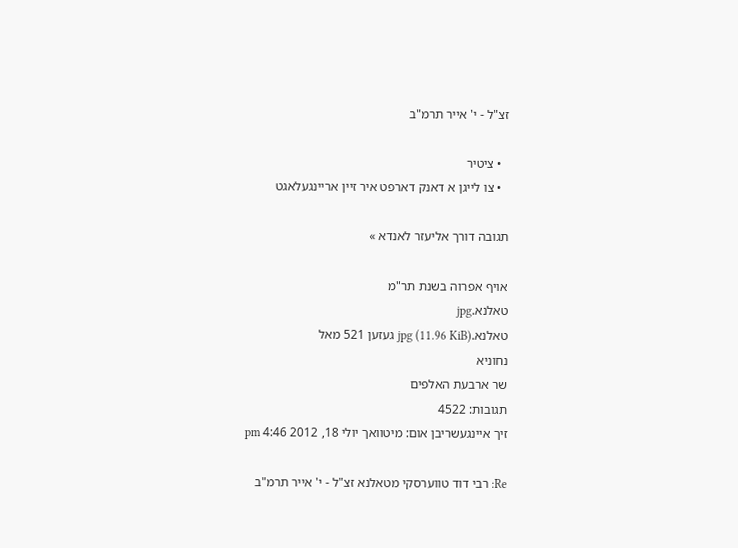זצ"ל - י' אייר תרמ"ב

  • ציטיר
  • צו לייגן א דאנק דארפט איר זיין אריינגעלאגט

תגובה דורך אליעזר לאנדא »

אויף אפרוה בשנת תר"מ
טאלנא.jpg
טאלנא.jpg (11.96 KiB) געזען 521 מאל
נחוניא
שר ארבעת האלפים
תגובות: 4522
זיך איינגעשריבן אום: מיטוואך יולי 18, 2012 4:46 pm

Re: רבי דוד טווערסקי מטאלנא זצ"ל - י' אייר תרמ"ב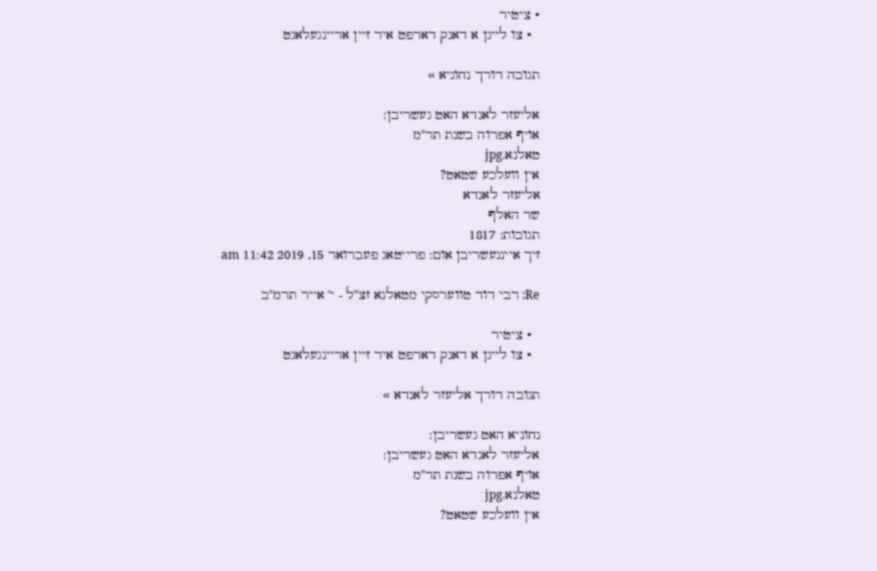• ציטיר
  • צו לייגן א דאנק דארפט איר זיין אריינגעלאגט

תגובה דורך נחוניא »

אליעזר לאנדא האט געשריבן:
אויף אפרוה בשנת תר"מ
טאלנא.jpg
אין וועלכע שטאט?
אליעזר לאנדא
שר האלף
תגובות: 1817
זיך איינגעשריבן אום: פרייטאג פעברואר 15, 2019 11:42 am

Re: רבי דוד טווערסקי מטאלנא זצ"ל - י' אייר תרמ"ב

  • ציטיר
  • צו לייגן א דאנק דארפט איר זיין אריינגעלאגט

תגובה דורך אליעזר לאנדא »

נחוניא האט געשריבן:
אליעזר לאנדא האט געשריבן:
אויף אפרוה בשנת תר"מ
טאלנא.jpg
אין וועלכע שטאט?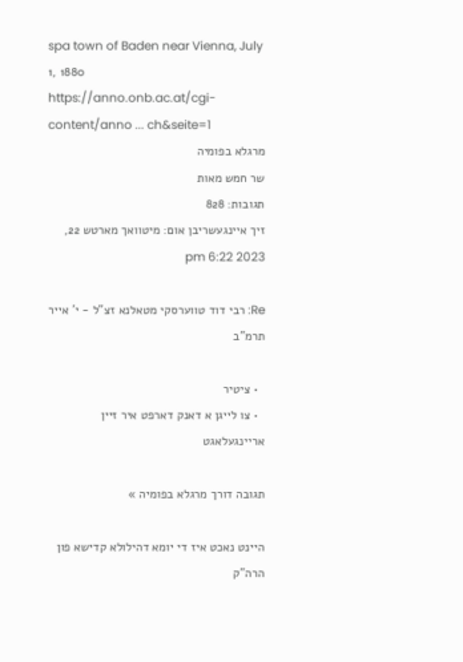spa town of Baden near Vienna, July 1, 1880
https://anno.onb.ac.at/cgi-content/anno ... ch&seite=1
מרגלא בפומיה
שר חמש מאות
תגובות: 828
זיך איינגעשריבן אום: מיטוואך מארטש 22, 2023 6:22 pm

Re: רבי דוד טווערסקי מטאלנא זצ"ל - י' אייר תרמ"ב

  • ציטיר
  • צו לייגן א דאנק דארפט איר זיין אריינגעלאגט

תגובה דורך מרגלא בפומיה »

היינט נאכט איז די יומא דהילולא קדישא פון הרה"ק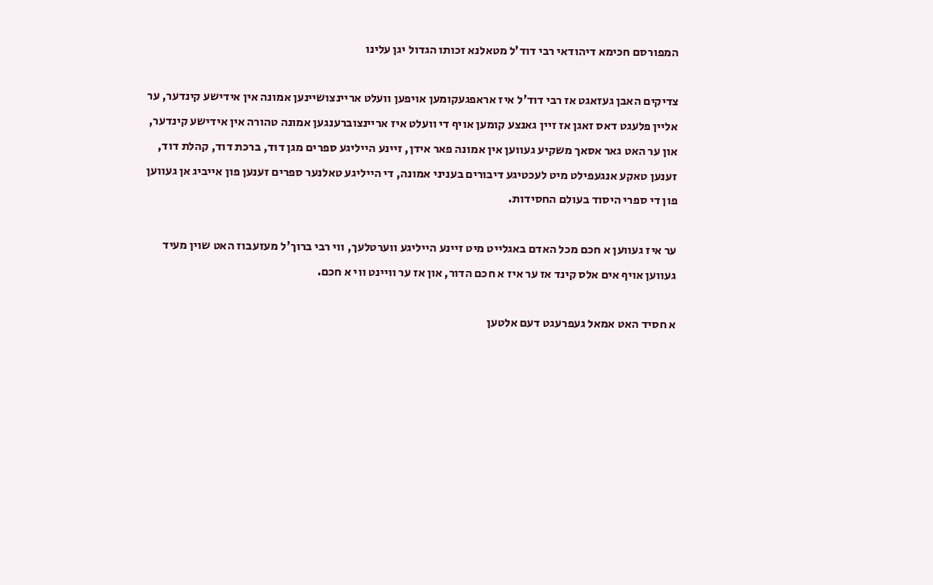המפורסם חכימא דיהודאי רבי דוד'ל מטאלנא זכותו הגדול יגן עלינו

צדיקים האבן געזאגט אז רבי דוד'ל איז אראפגעקומען אויפען וועלט אריינצושיינען אמונה אין אידישע קינדער, ער אליין פלעגט דאס זאגן אז זיין גאנצע קומען אויף די וועלט איז אריינצוברענגען אמונה טהורה אין אידישע קינדער, און ער האט גאר אסאך משקיע געווען אין אמונה פאר אידן, זיינע הייליגע ספרים מגן דוד, ברכת דוד, קהלת דוד, זענען טאקע אנגעפילט מיט לעכטיגע דיבורים בעניני אמונה, די הייליגע טאלנער ספרים זענען פון אייביג אן געווען פון די ספרי היסוד בעולם החסידות.

ער איז געווען א חכם מכל האדם באגלייט מיט זיינע הייליגע ווערטלעך, ווי רבי ברוך'ל מעזעבוז האט שוין מעיד געווען אויף אים אלס קינד אז ער איז א חכם הדור, און אז ער וויינט ווי א חכם.

א חסיד האט אמאל געפרעגט דעם אלטען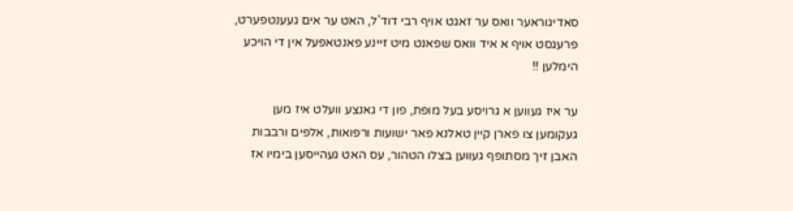סאדיגוראער וואס ער זאגט אויף רבי דוד'ל, האט ער אים געענטפערט, פרעגסט אויף א איד וואס שפאנט מיט זיינע פאנטאפעל אין די הויכע הימלען !!

ער איז געווען א גרויסע בעל מופת, פון די גאנצע וועלט איז מען געקומען צו פארן קיין טאלנא פאר ישועות ורפואות, אלפים ורבבות האבן זיך מסתופף געווען בצלו הטהור, עס האט געהייסען בימיו אז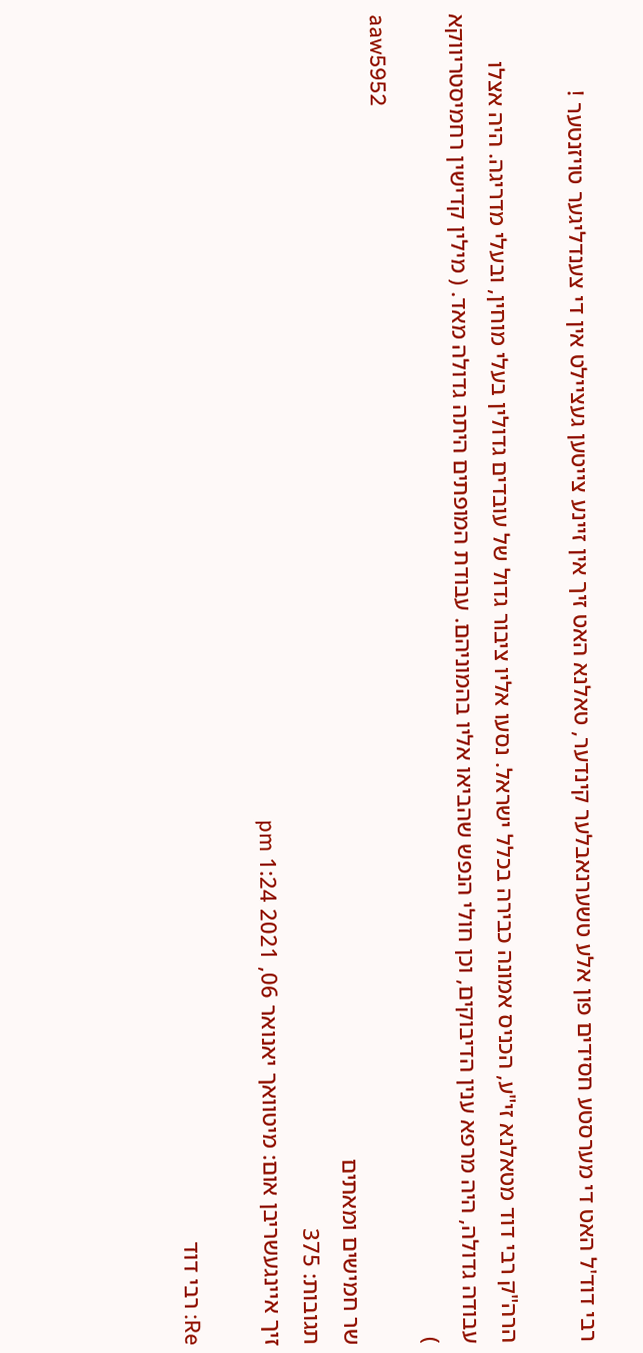רבי דוד'ל האט די מערסטע חסידים פון אלע טשערנאבלער קינדער, טאלנא האט זיך אין זיינע צייטען געציילט אין די צענדליגער טויזנטער !

הרה"ק רבי דוד מטאלנא זי"ע, הכניס אמונה כבירה בכלל ישראל. נסעו אליו ציבור גדול של עובדים גדולין בעלי מוחין, ובעלי מדריגה. היה אצלו עבודה גדולה, היה מרפא ענין הדיבוקים, וכן חולי הנפש שהביאו אליו בהמוניהם. עבודת המופתים היתה גדולה מאד. ( מילין קדישין רחמיסטריווקא )
aaw5952
שר חמישים ומאתים
תגובות: 375
זיך איינגעשריבן אום: מיטוואך יאנואר 06, 2021 1:24 pm

Re: רבי דוד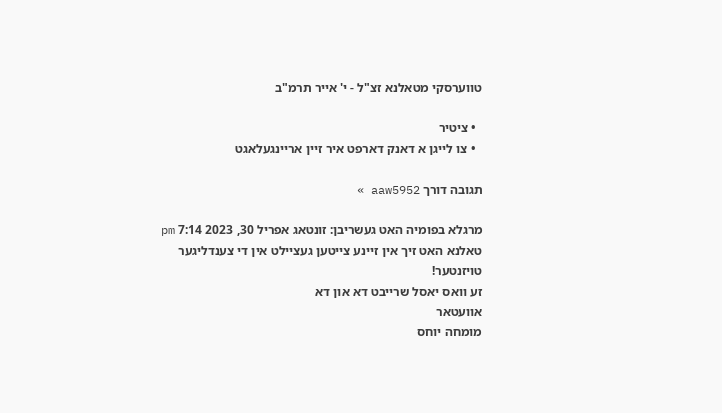טווערסקי מטאלנא זצ"ל - י' אייר תרמ"ב

  • ציטיר
  • צו לייגן א דאנק דארפט איר זיין אריינגעלאגט

תגובה דורך aaw5952 »

מרגלא בפומיה האט געשריבן: זונטאג אפריל 30, 2023 7:14 pm
טאלנא האט זיך אין זיינע צייטען געציילט אין די צענדליגער טויזנטער!
זע וואס יאסל שרייבט דא און דא
אוועטאר
מומחה יוחס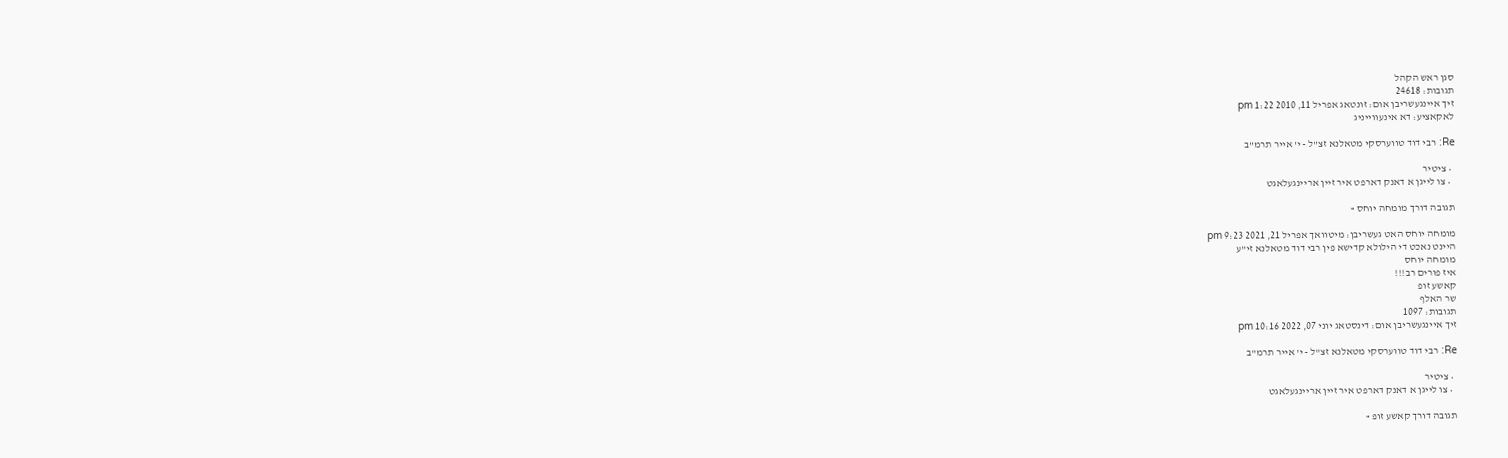סגן ראש הקהל
תגובות: 24618
זיך איינגעשריבן אום: זונטאג אפריל 11, 2010 1:22 pm
לאקאציע: דא אינעווייניג

Re: רבי דוד טווערסקי מטאלנא זצ"ל - י' אייר תרמ"ב

  • ציטיר
  • צו לייגן א דאנק דארפט איר זיין אריינגעלאגט

תגובה דורך מומחה יוחס »

מומחה יוחס האט געשריבן: מיטוואך אפריל 21, 2021 9:23 pm
היינט נאכט די הילולא קדישא פין רבי דוד מטאלנא זי"ע
מומחה יוחס
איז פורים רב!!!
קאשע זופ
שר האלף
תגובות: 1097
זיך איינגעשריבן אום: דינסטאג יוני 07, 2022 10:16 pm

Re: רבי דוד טווערסקי מטאלנא זצ"ל - י' אייר תרמ"ב

  • ציטיר
  • צו לייגן א דאנק דארפט איר זיין אריינגעלאגט

תגובה דורך קאשע זופ »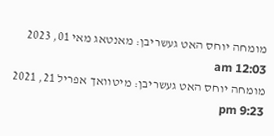מומחה יוחס האט געשריבן: מאנטאג מאי 01, 2023 12:03 am
מומחה יוחס האט געשריבן: מיטוואך אפריל 21, 2021 9:23 pm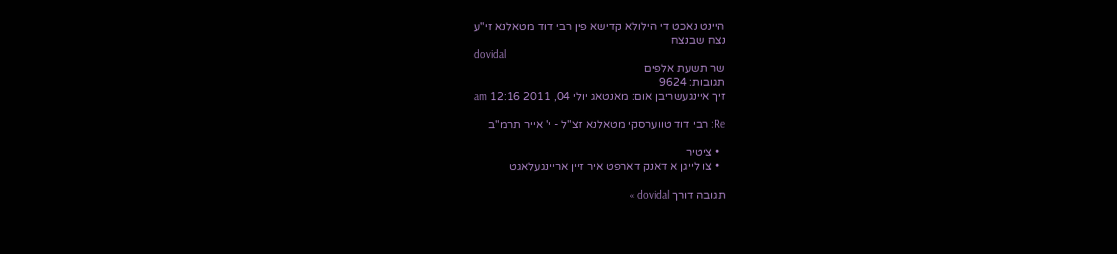היינט נאכט די הילולא קדישא פין רבי דוד מטאלנא זי"ע
נצח שבנצח
dovidal
שר תשעת אלפים
תגובות: 9624
זיך איינגעשריבן אום: מאנטאג יולי 04, 2011 12:16 am

Re: רבי דוד טווערסקי מטאלנא זצ"ל - י' אייר תרמ"ב

  • ציטיר
  • צו לייגן א דאנק דארפט איר זיין אריינגעלאגט

תגובה דורך dovidal »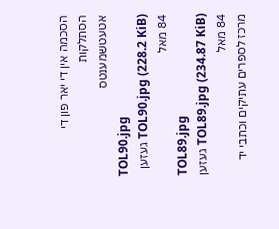הסכמה אין די יאר פון די הסתלקות
אטעטשמענטס
TOL90.jpg
TOL90.jpg (228.2 KiB) געזען 84 מאל
TOL89.jpg
TOL89.jpg (234.87 KiB) געזען 84 מאל
מרכז לספרים עתיקים וכתבי יד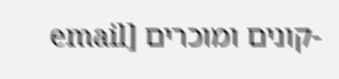-קונים ומוכרים [email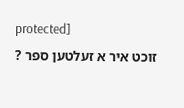protected]
זוכט איר א זעלטען ספר ?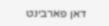דאן פארבינט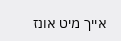אייך מיט אונז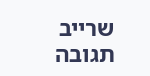שרייב תגובה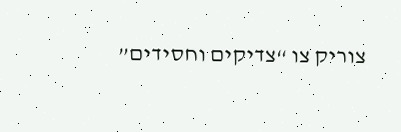צוריק צו “צדיקים וחסידים”